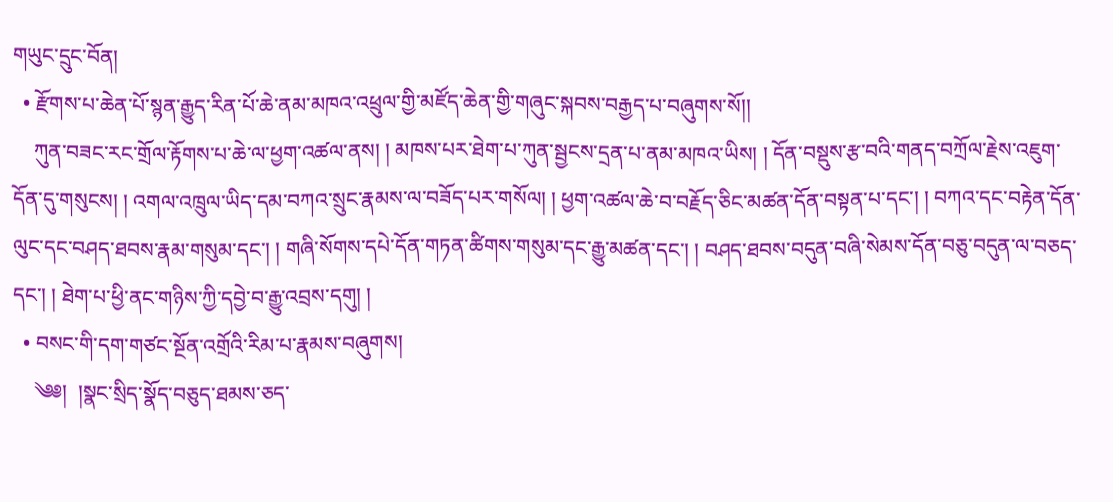གཡུང་དྲུང་བོན།
  • རྫོགས་པ་ཆེན་པོ་སྙན་རྒྱུད་རིན་པོ་ཆེ་ནམ་མཁའ་འཕྲུལ་གྱི་མཛོད་ཆེན་གྱི་གཞུང་སྐབས་བརྒྱད་པ་བཞུགས་སོ།།
    ཀུན་བཟང་རང་གྲོལ་རྟོགས་པ་ཆེ་ལ་ཕྱག་འཚལ་ནས། ། མཁས་པར་ཐེག་པ་ཀུན་སྦྱངས་དྲན་པ་ནམ་མཁའ་ཡིས། ། དོན་བསྡུས་རྩ་བའི་གནད་བཀྲོལ་རྗེས་འཇུག་དོན་དུ་གསུངས། ། འགལ་འཁྲུལ་ཡིད་དམ་བཀའ་སྲུང་རྣམས་ལ་བཟོད་པར་གསོལ། ། ཕྱག་འཚལ་ཆེ་བ་བརྗོད་ཅིང་མཚན་དོན་བསྟན་པ་དང་། ། བཀའ་དང་བརྟེན་དོན་ལུང་དང་བཤད་ཐབས་རྣམ་གསུམ་དང་། ། གཞི་སོགས་དཔེ་དོན་གཏན་ཚིགས་གསུམ་དང་རྒྱུ་མཚན་དང་། ། བཤད་ཐབས་བདུན་བཞི་སེམས་དོན་བཅུ་བདུན་ལ་བཅད་དང་། ། ཐེག་པ་ཕྱི་ནང་གཉིས་ཀྱི་དབྱེ་བ་རྒྱུ་འབྲས་དགུ། །
  • བསང་གི་དག་གཙང་སྔོན་འགྲོའི་རིམ་པ་རྣམས་བཞུགས།
    ༄༅།  །སྣང་སྲིད་སྣོད་བཅུད་ཐམས་ཅད་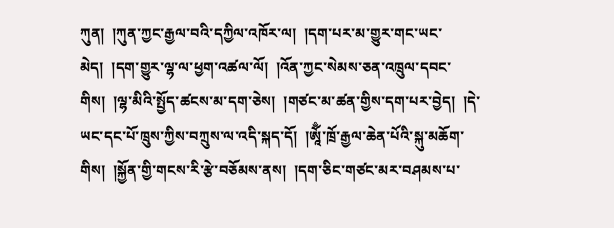ཀུན།  །ཀུན་ཀྱང་རྒྱལ་བའི་དཀྱིལ་འཁོར་ལ།  །དག་པར་མ་གྱུར་གང་ཡང་མེད།  །དག་གྱུར་ལྷ་ལ་ཕྱག་འཚལ་ལོ།  །འོན་ཀྱང་སེམས་ཅན་འཁྲུལ་དབང་གིས།  །ལྷ་མིའི་སྤྱོད་ཚངས་མ་དག་ཅེས།  །གཙང་མ་ཚན་གྱིས་དག་པར་བྱེད།  །དེ་ཡང་དང་པོ་ཁྲུས་ཀྱིས་བཀྲུས་ལ་འདི་སྐད་དོ།  །ཨཱོྃ་ཁྲོ་རྒྱལ་ཆེན་པོའི་སྐུ་མཆོག་གིས།  །སྐྱོན་གྱི་གངས་རི་རྩེ་བཅོམས་ནས།  །དག་ཅིང་གཙང་མར་བཤམས་པ་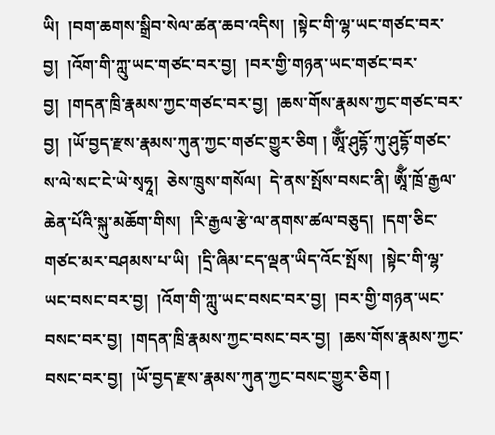ཡི།  །བག་ཆགས་སྒྲིབ་སེལ་ཚན་ཆབ་འདིས།  །སྟེང་གི་ལྷ་ཡང་གཙང་བར་བྱ།  །འོག་གི་ཀླུ་ཡང་གཙང་བར་བྱ།  །བར་གྱི་གཉན་ཡང་གཙང་བར་བྱ།  །གདན་ཁྲི་རྣམས་ཀྱང་གཙང་བར་བྱ།  །ཆས་གོས་རྣམས་ཀྱང་གཙང་བར་བྱ།  །ཡོ་བྱད་རྫས་རྣམས་ཀུན་ཀྱང་གཙང་གྱུར་ཅིག ། ཨཱོྃ་ཤུདྷོ་ཀུ་ཤུདྷོ་གཙང་ས་ལེ་སང་ངེ་ཡེ་སྭཧཱ།  ཅེས་ཁྲུས་གསོལ།  དེ་ནས་སྤོས་བསང་ནི། ཨཱོྃ་ཁྲོ་རྒྱལ་ཆེན་པོའི་སྐུ་མཆོག་གིས།  །རི་རྒྱལ་རྩེ་ལ་ནགས་ཚལ་བཅུད།  །དག་ཅིང་གཙང་མར་བཤམས་པ་ཡི།  །དྲི་ཞིམ་ངད་ལྡན་ཡིད་འོང་སྤོས།  །སྟེང་གི་ལྷ་ཡང་བསང་བར་བྱ།  །འོག་གི་ཀླུ་ཡང་བསང་བར་བྱ།  །བར་གྱི་གཉན་ཡང་བསང་བར་བྱ།  །གདན་ཁྲི་རྣམས་ཀྱང་བསང་བར་བྱ།  །ཆས་གོས་རྣམས་ཀྱང་བསང་བར་བྱ།  །ཡོ་བྱད་རྫས་རྣམས་ཀུན་ཀྱང་བསང་གྱུར་ཅིག །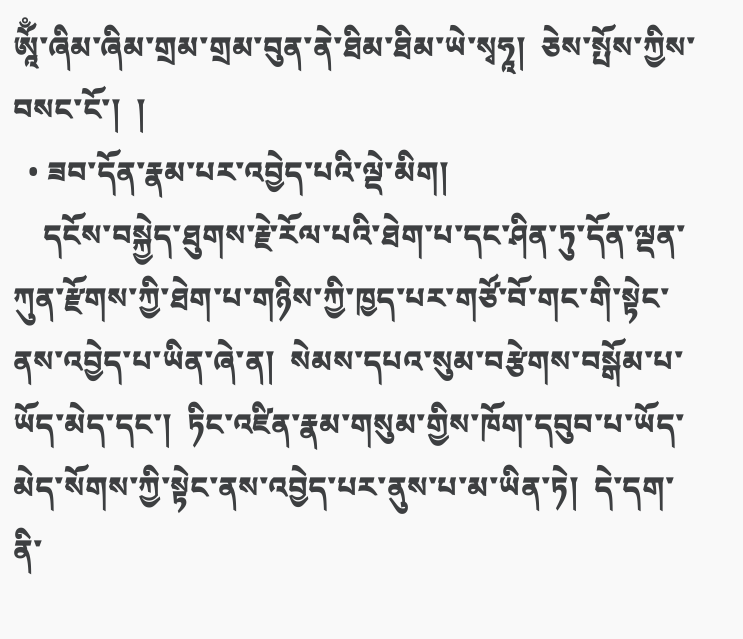ཨཱོྃ་ཞིམ་ཞིམ་གྲམ་གྲམ་བུན་ནེ་ཐིམ་ཐིམ་ཡེ་སྭཧཱ།  ཅེས་སྤོས་ཀྱིས་བསང་ངོ་།  །
  • ཟབ་དོན་རྣམ་པར་འབྱེད་པའི་ལྡེ་མིག།
    དངོས་བསྐྱེད་ཐུགས་རྗེ་རོལ་པའི་ཐེག་པ་དང་ཤིན་ཏུ་དོན་ལྡན་ཀུན་རྫོགས་ཀྱི་ཐེག་པ་གཉིས་ཀྱི་ཁྱད་པར་གཙོ་བོ་གང་གི་སྟེང་ནས་འབྱེད་པ་ཡིན་ཞེ་ན།  སེམས་དཔའ་སུམ་བརྩེགས་བསྒོམ་པ་ཡོད་མེད་དང་།  ཏིང་འཛིན་རྣམ་གསུམ་གྱིས་ཁོག་དབུབ་པ་ཡོད་མེད་སོགས་ཀྱི་སྟེང་ནས་འབྱེད་པར་ནུས་པ་མ་ཡིན་ཏེ།  དེ་དག་ནི་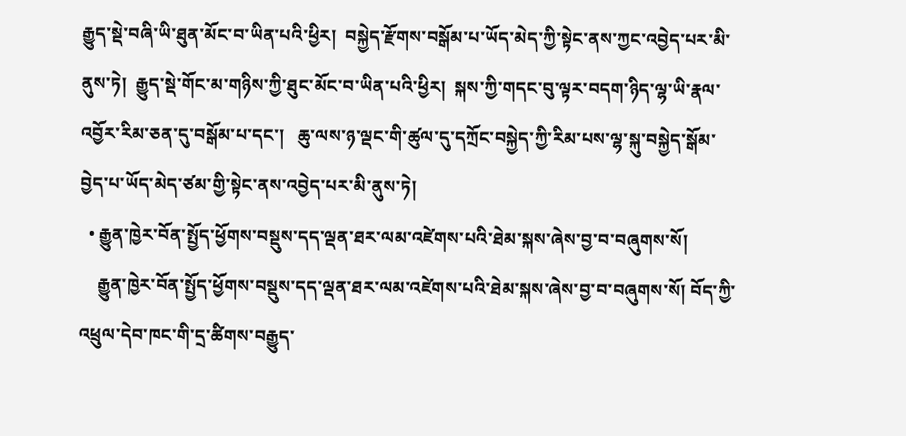རྒྱུད་སྡེ་བཞི་ཡི་ཐུན་མོང་བ་ཡིན་པའི་ཕྱིར།  བསྐྱེད་རྫོགས་བསྒོམ་པ་ཡོད་མེད་ཀྱི་སྟེང་ནས་ཀྱང་འབྱེད་པར་མི་ནུས་ཏེ།  རྒྱུད་སྡེ་གོང་མ་གཉིས་ཀྱི་ཐུང་མོང་བ་ཡིན་པའི་ཕྱིར།  སྐས་ཀྱི་གདང་བུ་ལྟར་བདག་ཉིད་ལྷ་ཡི་རྣལ་འབྱོར་རིམ་ཅན་དུ་བསྒོམ་པ་དང་།   ཆུ་ལས་ཉ་ལྡང་གི་ཚུལ་དུ་དཀྲོང་བསྐྱེད་ཀྱི་རིམ་པས་ལྷ་སྐུ་བསྐྱེད་སྒོམ་བྱེད་པ་ཡོད་མེད་ཙམ་གྱི་སྟེང་ནས་འབྱེད་པར་མི་ནུས་ཏེ།
  • རྒྱུན་ཁྱེར་བོན་སྤྱོད་ཕྱོགས་བསྡུས་དད་ལྡན་ཐར་ལམ་འཛེགས་པའི་ཐེམ་སྐས་ཞེས་བྱ་བ་བཞུགས་སོ།
    རྒྱུན་ཁྱེར་བོན་སྤྱོད་ཕྱོགས་བསྡུས་དད་ལྡན་ཐར་ལམ་འཛེགས་པའི་ཐེམ་སྐས་ཞེས་བྱ་བ་བཞུགས་སོ། བོད་ཀྱི་འཕྲུལ་དེབ་ཁང་གི་དྲ་ཚིགས་བརྒྱུད་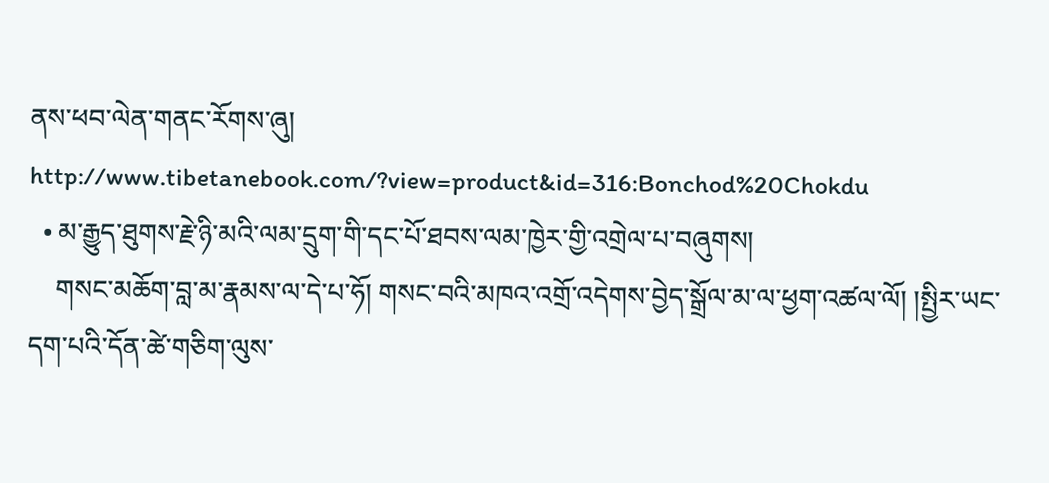ནས་ཕབ་ལེན་གནང་རོགས་ཞུ། http://www.tibetanebook.com/?view=product&id=316:Bonchod%20Chokdu
  • མ་རྒྱུད་ཐུགས་རྗེ་ཉི་མའི་ལམ་དྲུག་གི་དང་པོ་ཐབས་ལམ་ཁྱེར་གྱི་འགྲེལ་པ་བཞུགས།
    གསང་མཆོག་བླ་མ་རྣམས་ལ་དེ་པ་ཧོ། གསང་བའི་མཁའ་འགྲོ་འདེགས་བྱེད་སྒྲོལ་མ་ལ་ཕྱག་འཚལ་ལོ། །སྤྱིར་ཡང་དག་པའི་དོན་ཚེ་གཅིག་ལུས་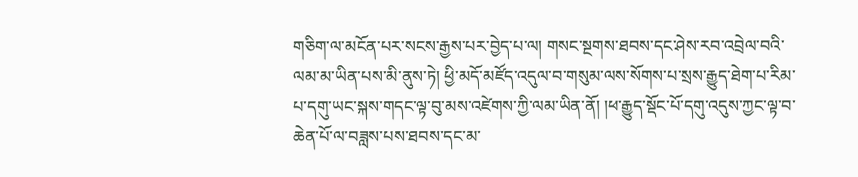གཅིག་ལ་མངོན་པར་སངས་རྒྱས་པར་བྱེད་པ་ལ། གསང་སྔགས་ཐབས་དང་ཤེས་རབ་འབྲེལ་བའི་ལམ་མ་ཡིན་པས་མི་ནུས་ཏེ། ཕྱི་མདོ་མཛོད་འདུལ་བ་གསུམ་ལས་སོགས་པ་སྲས་རྒྱུད་ཐེག་པ་རིམ་པ་དགུ་ཡང་སྐས་གདང་ལྟ་བུ་མས་འཛེགས་ཀྱི་ལམ་ཡིན་ནོ། །ཕ་རྒྱུད་སྡོང་པོ་དགུ་འདུས་ཀྱང་ལྟ་བ་ཆེན་པོ་ལ་བཟླས་པས་ཐབས་དང་མ་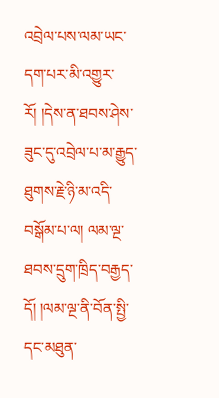འབྲེལ་པས་ལམ་ཡང་དག་པར་མི་འགྱུར་རོ། །དེས་ན་ཐབས་ཤེས་ཟུང་དུ་འབྲེལ་པ་མ་རྒྱུད་ཐུགས་རྗེ་ཉི་མ་འདི་བསྒོམ་པ་ལ། ལམ་ལྔ་ཐབས་དྲུག་ཁྲིད་བརྒྱད་དོ། །ལམ་ལྔ་ནི་བོན་སྤྱི་དང་མཐུན་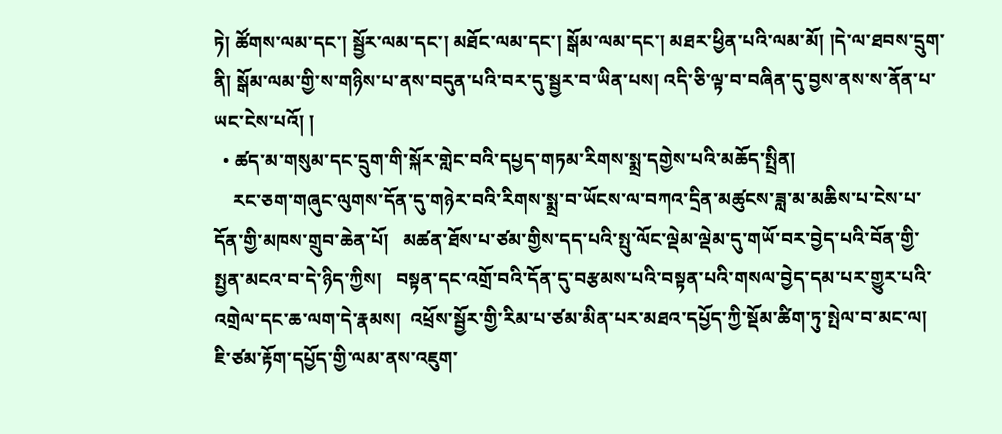ཏེ། ཚོགས་ལམ་དང་། སྦྱོར་ལམ་དང་། མཐོང་ལམ་དང་། སྒོམ་ལམ་དང་། མཐར་ཕྱིན་པའི་ལམ་མོ། །དེ་ལ་ཐབས་དྲུག་ནི། སྒོམ་ལམ་གྱི་ས་གཉིས་པ་ནས་བདུན་པའི་བར་དུ་སྦྱར་བ་ཡིན་པས། འདི་ཅི་ལྟ་བ་བཞིན་དུ་བྱས་ནས་ས་ནོན་པ་ཡང་ངེས་པའོ། །
  • ཚད་མ་གསུམ་དང་དྲུག་གི་སྐོར་གླེང་བའི་དཔྱད་གཏམ་རིགས་སྨྲ་དགྱེས་པའི་མཆོད་སྤྲིན།
    རང་ཅག་གཞུང་ལུགས་དོན་དུ་གཉེར་བའི་རིགས་སྨྲ་བ་ཡོངས་ལ་བཀའ་དྲིན་མཚུངས་ཟླ་མ་མཆིས་པ་ངེས་པ་དོན་གྱི་མཁས་གྲུབ་ཆེན་པོ།   མཚན་ཐོས་པ་ཙམ་གྱིས་དད་པའི་སྤུ་ལོང་ལྡེམ་ལྡེམ་དུ་གཡོ་བར་བྱེད་པའི་བོན་གྱི་སྤྱན་མངའ་བ་དེ་ཉིད་ཀྱིས།   བསྟན་དང་འགྲོ་བའི་དོན་དུ་བརྩམས་པའི་བསྟན་པའི་གསལ་བྱེད་དམ་པར་གྱུར་པའི་འགྲེལ་དང་ཆ་ལག་དེ་རྣམས།  འཕྲོས་སྦྱོར་གྱི་རིམ་པ་ཙམ་མིན་པར་མཐའ་དཔྱོད་ཀྱི་སྡོམ་ཚིག་ཏུ་སྤེལ་བ་མང་ལ།     ཇི་ཙམ་རྟོག་དཔྱོད་གྱི་ལམ་ནས་འཇུག་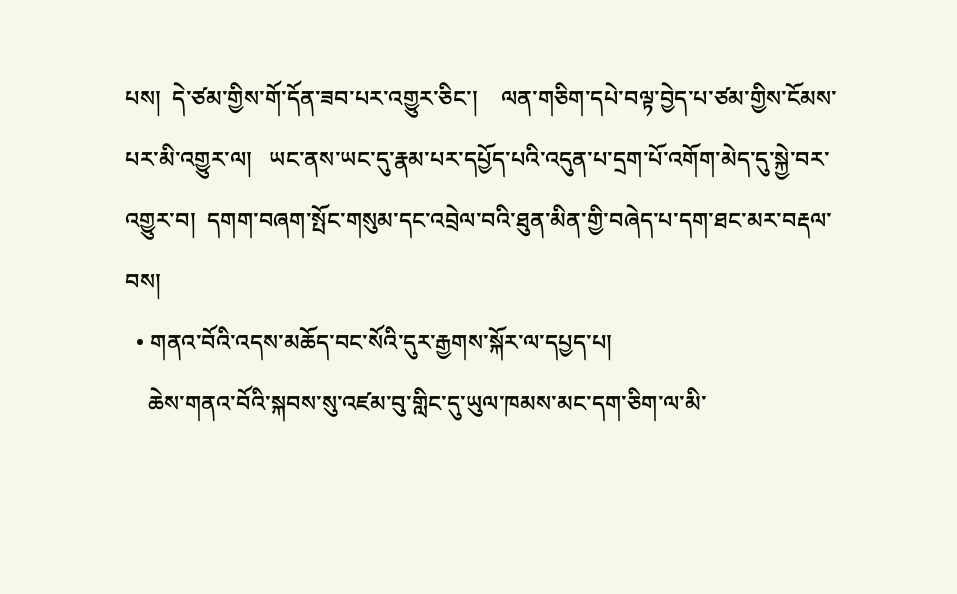པས།  དེ་ཙམ་གྱིས་གོ་དོན་ཟབ་པར་འགྱུར་ཅིང་།    ལན་གཅིག་དཔེ་བལྟ་བྱེད་པ་ཙམ་གྱིས་ངོམས་པར་མི་འགྱུར་ལ།   ཡང་ནས་ཡང་དུ་རྣམ་པར་དཔྱོད་པའི་འདུན་པ་དྲག་པོ་འགོག་མེད་དུ་སྐྱེ་བར་འགྱུར་བ།  དགག་བཞག་སྤོང་གསུམ་དང་འབྲེལ་བའི་ཐུན་མིན་གྱི་བཞེད་པ་དག་ཐང་མར་བརྡལ་བས།
  • གནའ་བོའི་འདས་མཆོད་བང་སོའི་དུར་རྒྱགས་སྐོར་ལ་དཔྱད་པ།
    ཆེས་གནའ་བོའི་སྐབས་སུ་འཛམ་བུ་གླིང་དུ་ཡུལ་ཁམས་མང་དག་ཅིག་ལ་མི་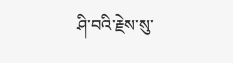ཤི་བའི་རྗེས་སུ་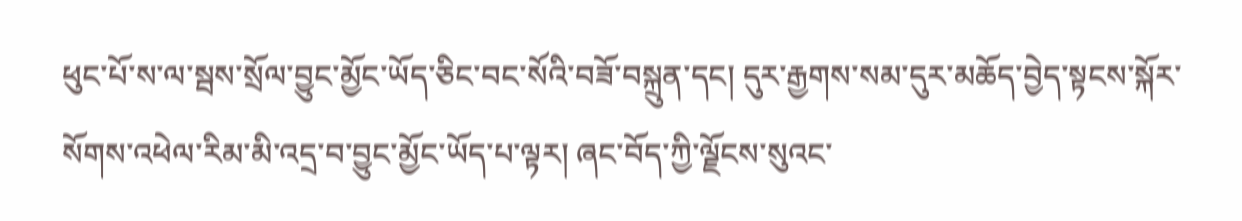ཕུང་པོ་ས་ལ་སྦས་སྲོལ་བྱུང་མྱོང་ཡོད་ཅིང་བང་སོའི་བཟོ་བསྐྲུན་དང། དུར་རྒྱགས་སམ་དུར་མཆོད་བྱེད་སྟངས་སྐོར་སོགས་འཕེལ་རིམ་མི་འདྲ་བ་བྱུང་མྱོང་ཡོད་པ་ལྟར། ཞང་བོད་ཀྱི་ལྗོངས་སུའང་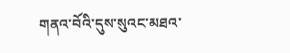གནའ་བོའི་དུས་སུའང་མཐའ་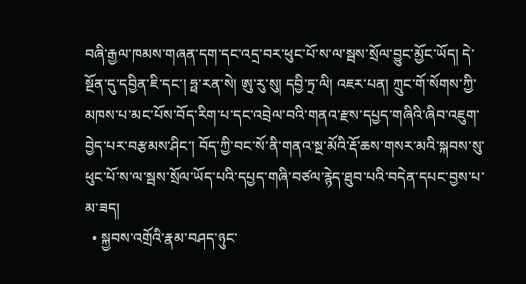བཞི་རྒྱལ་ཁམས་གཞན་དག་དང་འདྲ་བར་ཕུང་པོ་ས་ལ་སྦས་སྲོལ་བྱུང་མྱོང་ཡོད། དེ་སྔོན་དུ་དབྱིན་ཇི་དང་། ཧྥ་རན་སེ། ཨུ་རུ་སུ། དབྱི་ཏྲ་ལི། འཇར་པན། ཀྲུང་གོ་སོགས་ཀྱི་མཁས་པ་མང་པོས་བོད་རིག་པ་དང་འབྲེལ་བའི་གནའ་རྫས་དཔྱད་གཞིའི་ཞིབ་འཇུག་བྱེད་པར་བརྩམས་ཤིང་། བོད་ཀྱི་བང་སོ་ནི་གནའ་སྔ་མོའི་རྡོ་ཆས་གསར་མའི་སྐབས་སུ་ཕུང་པོ་ས་ལ་སྦས་སྲོལ་ཡོད་པའི་དཔྱད་གཞི་བཙལ་རྙེད་ཐུབ་པའི་བདེན་དཔང་བྱས་པ་མ་ཟད།
  • སྐྱབས་འགྲོའི་རྣམ་བཤད་ཉུང་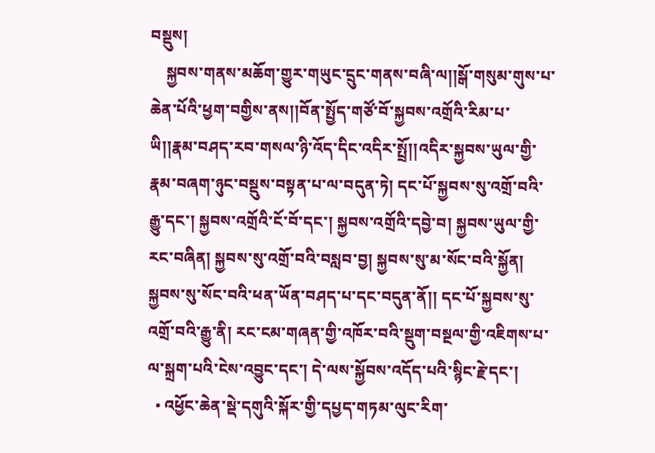བསྡུས།
    སྐྱབས་གནས་མཆོག་གྱུར་གཡུང་དྲུང་གནས་བཞི་ལ།།སྒོ་གསུམ་གུས་པ་ཆེན་པོའི་ཕྱག་བགྱིས་ནས།།བོན་སྤྱོད་གཙོ་བོ་སྐྱབས་འགྲོའི་རིམ་པ་ཡི།།རྣམ་བཤད་རབ་གསལ་ཉི་འོད་དིང་འདིར་སྤྲོ།།འདིར་སྐྱབས་ཡུལ་གྱི་རྣམ་བཞག་ཉུང་བསྡུས་བསྟན་པ་ལ་བདུན་ཏེ། དང་པོ་སྐྱབས་སུ་འགྲོ་བའི་རྒྱུ་དང་། སྐྱབས་འགྲོའི་ངོ་བོ་དང་། སྐྱབས་འགྲོའི་དབྱེ་བ། སྐྱབས་ཡུལ་གྱི་རང་བཞིན། སྐྱབས་སུ་འགྲོ་བའི་བསླབ་བྱ། སྐྱབས་སུ་མ་སོང་བའི་སྐྱོན། སྐྱབས་སུ་སོང་བའི་ཕན་ཡོན་བཤད་པ་དང་བདུན་ནོ།། དང་པོ་སྐྱབས་སུ་འགྲོ་བའི་རྒྱུ་ནི། རང་ངམ་གཞན་གྱི་འཁོར་བའི་སྡུག་བསྔལ་གྱི་འཇིགས་པ་ལ་སྐྲག་པའི་ངེས་འབྱུང་དང་། དེ་ལས་སྐྱོབས་འདོད་པའི་སྙིང་རྗེ་དང་།
  • འཕྱོང་ཆེན་སྡེ་དགུའི་སྐོར་གྱི་དཔྱད་གཏམ་ལུང་རིག་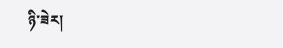ཉི་ཟེར།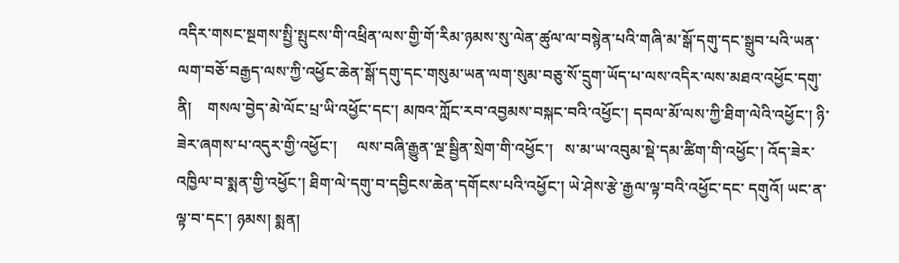འདིར་གསང་སྔགས་སྤྱི་སྤུངས་གི་འཕྲིན་ལས་གྱི་གོ་རིམ་ཉམས་སུ་ལེན་ཚུལ་ལ་བསྙེན་པའི་གཞི་མ་སྒོ་དགུ་དང་སྒྲུབ་པའི་ཡན་ལག་བཅོ་བརྒྱད་ལས་ཀྱི་འཕྱོང་ཆེན་སྒོ་དགུ་དང་གསུམ་ཡན་ལག་སུམ་བཅུ་སོ་དྲུག་ཡོད་པ་ལས་འདིར་ལས་མཐའ་འཕྱོང་དགུ་ནི།    གསལ་བྱེད་མེ་ལོང་པྲ་ཡི་འཕྱོང་དང་། མཁའ་ཀློང་རབ་འབྱམས་བསྐང་བའི་འཕྱོང་། དབལ་མོ་ལས་ཀྱི་ཐིག་ལེའི་འཕྱོང་། ཉི་ཟེར་ཞགས་པ་འདུར་གྱི་འཕྱོང་།     ལས་བཞི་རྒྱུན་ལྔ་སྦྱིན་སྲེག་གི་འཕྱོང་།   ས་མ་ཡ་འབུམ་སྡེ་དམ་ཚིག་གི་འཕྱོང་། འོད་ཟེར་འཁྱིལ་བ་སྨན་གྱི་འཕྱོང་། ཐིག་ལེ་དགུ་བ་དབྱིངས་ཆེན་དགོངས་པའི་འཕྱོང་། ཡེ་ཤེས་རྩེ་རྒྱལ་ལྟ་བའི་འཕྱོང་དང་ དགུའོ། ཡང་ན་ལྟ་བ་དང་། ཉམས། སྨན།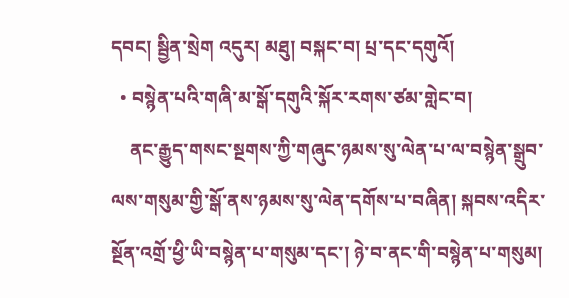དབང། སྦྱིན་སྲེག འདུར། མཐུ། བསྐང་བ། པྲ་དང་དགུའོ།
  • བསྙེན་པའི་གཞི་མ་སྒོ་དགུའི་སྐོར་རགས་ཙམ་གླེང་བ།
    ནང་རྒྱུད་གསང་སྔགས་ཀྱི་གཞུང་ཉམས་སུ་ལེན་པ་ལ་བསྙེན་སྒྲུབ་ལས་གསུམ་གྱི་སྒོ་ནས་ཉམས་སུ་ལེན་དགོས་པ་བཞིན། སྐབས་འདིར་སྔོན་འགྲོ་ཕྱི་ཡི་བསྙེན་པ་གསུམ་དང་། ཉེ་བ་ནང་གི་བསྙེན་པ་གསུམ།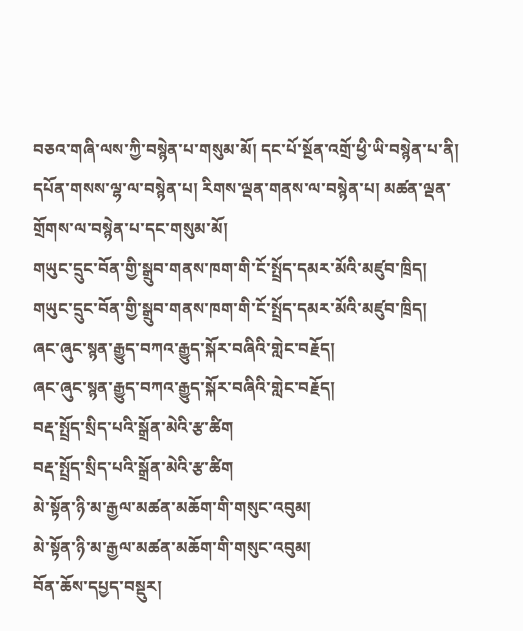བཅའ་གཞི་ལས་ཀྱི་བསྙེན་པ་གསུམ་མོ། དང་པོ་སྔོན་འགྲོ་ཕྱི་ཡི་བསྙེན་པ་ནི།  དཔོན་གསས་ལྷ་ལ་བསྙེན་པ། རིགས་ལྡན་གནས་ལ་བསྙེན་པ། མཚན་ལྡན་གྲོགས་ལ་བསྙེན་པ་དང་གསུམ་མོ།
གཡུང་དྲུང་བོན་གྱི་སྒྲུབ་གནས་ཁག་གི་ངོ་སྤྲོད་དམར་མོའི་མཛུབ་ཁྲིད།
གཡུང་དྲུང་བོན་གྱི་སྒྲུབ་གནས་ཁག་གི་ངོ་སྤྲོད་དམར་མོའི་མཛུབ་ཁྲིད།
ཞང་ཞུང་སྙན་རྒྱུད་བཀའ་རྒྱུད་སྐོར་བཞིའི་གླེང་བརྗོད།
ཞང་ཞུང་སྙན་རྒྱུད་བཀའ་རྒྱུད་སྐོར་བཞིའི་གླེང་བརྗོད།
བརྡ་སྤྲོད་སྲིད་པའི་སྒྲོན་མེའི་རྩ་ཚིག
བརྡ་སྤྲོད་སྲིད་པའི་སྒྲོན་མེའི་རྩ་ཚིག
མེ་སྟོན་ཉི་མ་རྒྱལ་མཚན་མཆོག་གི་གསུང་འབུམ།
མེ་སྟོན་ཉི་མ་རྒྱལ་མཚན་མཆོག་གི་གསུང་འབུམ།
བོན་ཆོས་དཔྱད་བསྡུར།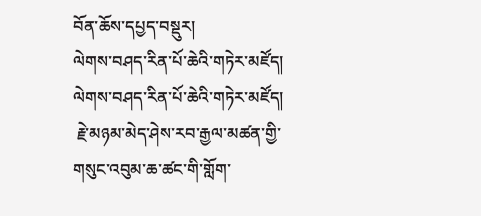བོན་ཆོས་དཔྱད་བསྡུར།
ལེགས་བཤད་རིན་པོ་ཆེའི་གཏེར་མཛོད།
ལེགས་བཤད་རིན་པོ་ཆེའི་གཏེར་མཛོད།
 རྗེ་མཉམ་མེད་ཤེས་རབ་རྒྱལ་མཚན་གྱི་གསུང་འབུམ་ཆ་ཚང་གི་གློག་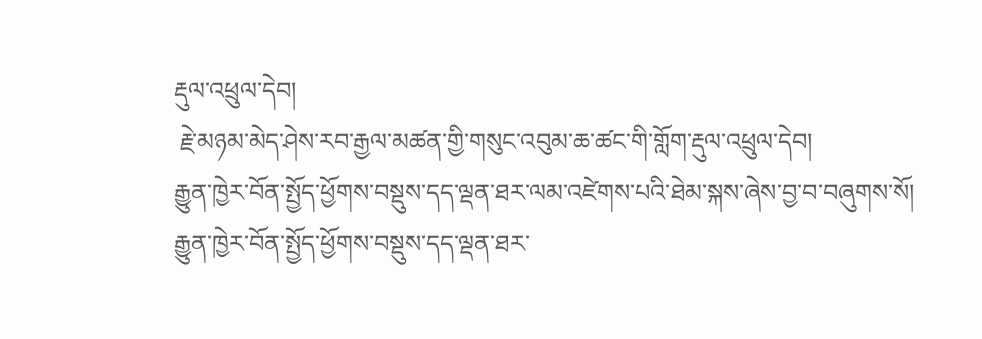རྡུལ་འཕྲུལ་དེབ།
 རྗེ་མཉམ་མེད་ཤེས་རབ་རྒྱལ་མཚན་གྱི་གསུང་འབུམ་ཆ་ཚང་གི་གློག་རྡུལ་འཕྲུལ་དེབ།
རྒྱུན་ཁྱེར་བོན་སྤྱོད་ཕྱོགས་བསྡུས་དད་ལྡན་ཐར་ལམ་འཛེགས་པའི་ཐེམ་སྐས་ཞེས་བྱ་བ་བཞུགས་སོ།
རྒྱུན་ཁྱེར་བོན་སྤྱོད་ཕྱོགས་བསྡུས་དད་ལྡན་ཐར་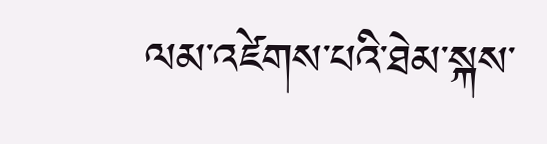ལམ་འཛེགས་པའི་ཐེམ་སྐས་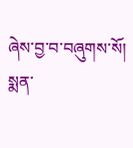ཞེས་བྱ་བ་བཞུགས་སོ།
སྨན་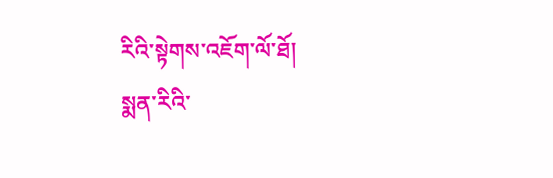རིའི་སྟེགས་འཇོག་ལོ་ཐོ།
སྨན་རིའི་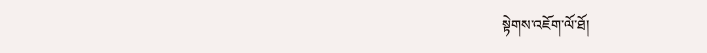སྟེགས་འཇོག་ལོ་ཐོ།